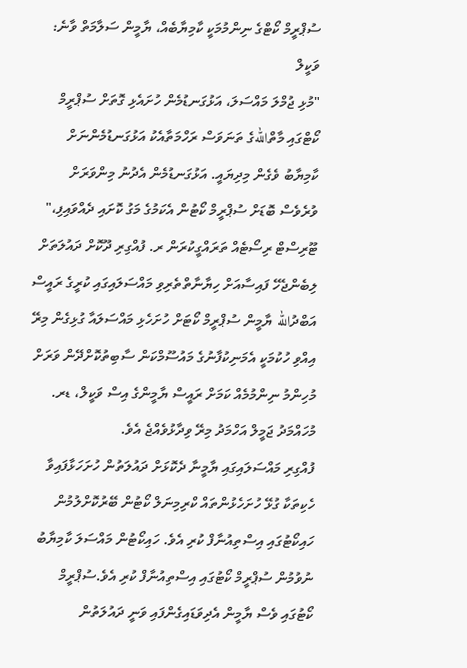ސުޕްރީމް ކޯޓްގެ ނިންމުމަކީ ކާމިޔާބެއް، ޔާމީން ސަލާމަތް ވާނެ: ވަކީލް
"މުޅި ޖުމްލަ މައްސަލަ، އަޅުގަނޑުމެން ހުށައެޅި ގޮތަށް ސުޕްރީމް ކޯޓްގައި މާތްاللهގެ ތަނަވަސް ރަހްމަތާއެކު އަޅުގަނޑުމެންނަށް ކާމިޔާބު ވެގެން މިދިޔައީ. އަޅުގަނޑުމެން އެދުނު މިންވަރަށް ވުރެވެސް ބޮޑަށް ސުޕްރީމް ކޯޓުން އެކަމުގެ މަގު ކޮށައި ދެއްވައިފި،"
ޓޫރިސްޓް ރިސޯޓެއް ތަރައްގީކުރަން ރ. ފުއްގިރި ދޫކޮށް ދައުލަތަށް ލިބެންޖެހޭ ފައިސާއަށް ހިޔާނާތްތެރިވި މައްސަލައިގައި ކުރީގެ ރައީސް އަބްދުالله ޔާމީން ސުޕްރީމް ކޯޓަށް ހުށަހެޅި މައްސަލައާ ގުޅިގެން މިރޭ އިއްވި ހުކުމަކީ އެމަނިކުފާނުގެ މައުސޫމްކަން ސާބިތުކޮށްދޭން ވަރަށް މުހިންމު ނިންމުމެއް ކަމަށް ރައީސް ޔާމީންގެ އިސް ވަކީލް، ޑރ. މުހައްމަދު ޖަމީލް އަހްމަދު މިރޭ ވިދާޅުވެއްޖެ އެވެ.
ފުއްގިރި މައްސަލައިގައި ޔާމީނާ ދެކޮޅަށް ދައުލަތުން ހުށަހަޅާފައިވާ ހެކިތަކާ ގުޅޭ ހުށަހެޅުންތައް ކްރިމިނަލް ކޯޓުން ބޭރުކޮށްލުމުން ހައިކޯޓުގައި އިސްތިއުނާފް ކުރި އެވެ. ހައިކޯޓުން މައްސަލަ ކާމިޔާބު ނުވުމުން ސުޕްރީމް ކޯޓުގައި އިސްތިއުނާފް ކުރި އެވެ.ސުޕްރީމް ކޯޓުގައި ވެސް ޔާމީން އެދިވަޑައިގެންފައި ވަނީ ދައުލަތުން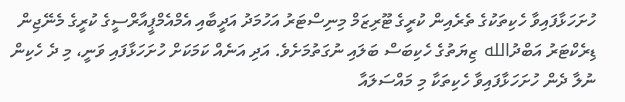ހުށަހަޅާފައިވާ ހެކިތަކުގެ ތެރެއިން ކުރީގެ ޓޫރިޒަމް މިނިސްޓަރު އަހުމަދު އަދީބާއި އެމްއެމްޕީއާރްސީގެ ކުރީގެ މެނޭޖިން ޑިރެކްޓަރު އަބްދުالله ޒިޔަތުގެ ހެކިބަސް ބަލައި ނުގަތުމަށެވެ. އަދި އަނެއް ކަމަކަށް ހުށަހަޅާފައި ވަނީ، މި ދެ ހެކިން ނުލާ ދެން ހުށަހަޅާފައިވާ ހެކިތަކާ މި މައްސަލައާ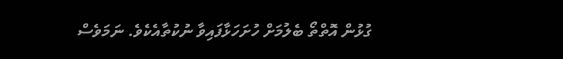ގުޅުން އޮތްތޯ ބެލުމަށް ހުށަހަޅާފައިވާ ނުކުތާއެކެވެ. ނަމަވެސް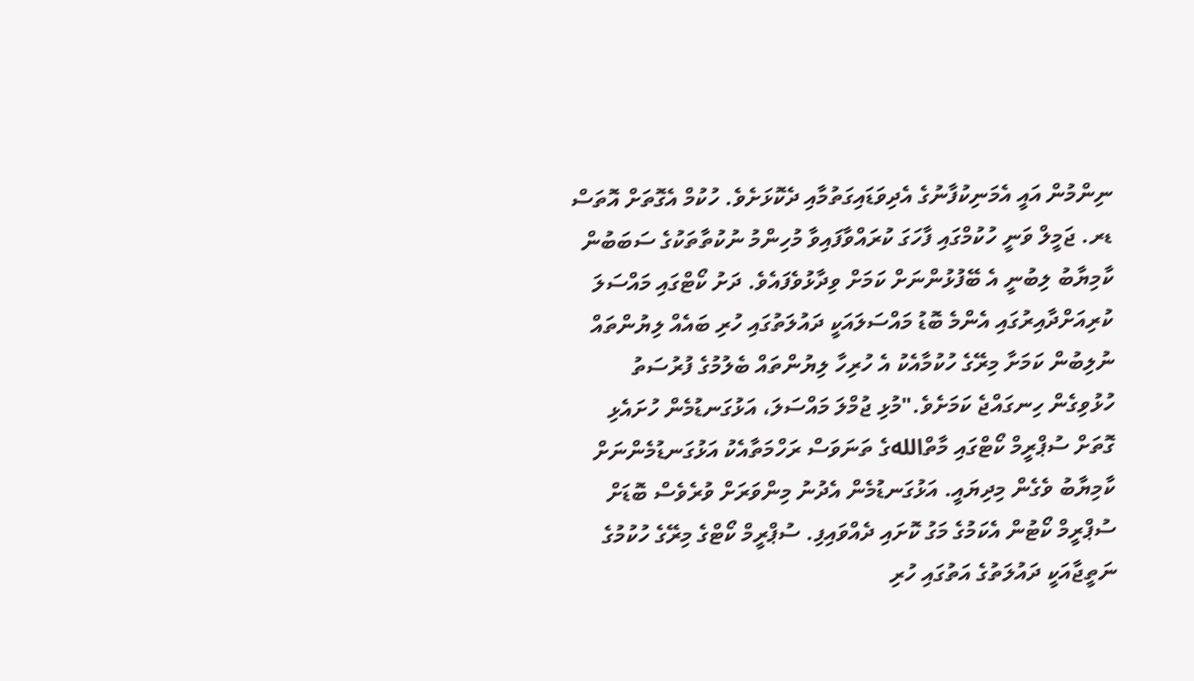ނިންމުން އައީ އެމަނިކުފާނުގެ އެދިވަޑައިގަތުމާއި ދެކޮޅަށެވެ. ހުކުމް އެގޮތަށް އޮތަސް ޑރ. ޖަމީލް ވަނީ ހުކުމްގައި ފާހަގަ ކުރައްވާފައިވާ މުހިންމު ނުކުތާތަކުގެ ސަބަބުން ކާމިޔާބު ލިބުނީ އެ ބޭފުޅުންނަށް ކަމަށް ވިދާޅުވެފައެވެ. ދަށު ކޯޓްގައި މައްސަލަ ކުރިއަށްދާއިރުގައި އެންމެ ބޮޑު މައްސަލައަކީ ދައުލަތުގައި ހުރި ބައެއް ލިޔުންތައް ނުލިބުން ކަމަށާ މިރޭގެ ހުކުމާއެކު އެ ހުރިހާ ލިޔުންތައް ބެލުމުގެ ފުރުސަތު ހުޅުވިގެން ހިނގައްޖެ ކަމަށެވެ."މުޅި ޖުމްލަ މައްސަލަ، އަޅުގަނޑުމެން ހުށައެޅި ގޮތަށް ސުޕްރީމް ކޯޓްގައި މާތްاللهގެ ތަނަވަސް ރަހްމަތާއެކު އަޅުގަނޑުމެންނަށް ކާމިޔާބު ވެގެން މިދިޔައީ. އަޅުގަނޑުމެން އެދުނު މިންވަރަށް ވުރެވެސް ބޮޑަށް ސުޕްރީމް ކޯޓުން އެކަމުގެ މަގު ކޮށައި ދެއްވައިފި. ސުޕްރީމް ކޯޓްގެ މިރޭގެ ހުކުމުގެ ނަތީޖާއަކީ ދައުލަތުގެ އަތުގައި ހުރި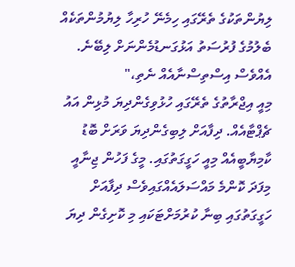ލިޔުންތަކުގެ ތެރޭގައި ހިމެނޭ ހުރިހާ ލިޔުމުންތަކެއް ބެލުމުގެ ފުރުސަތު އަޅުގަނޑުމެންނަށް ލިބޭނެ. އެއްވެސް އިސްތިސްނާއެއް ނެތި،"
މިއީ އިޖްރާތުގެ ތެރޭގައި ހުޅުވިގެންދިޔަ މުޅިން އައު ޗެޕްޓާއެއް. ދިފާއަށް ލިބިގެންދިޔަ ވަރަށް ބޮޑު ކާމިޔާބީއެއް މިއީ ހަގީގަތުގައި. މީގެ ފަހުން ޖިނާއީ މިފަދަ ކޮންމެ މައްސަލައެއްގައިވެސް ދިފާއަށް ހަގީގަތުގައި ބިނާ ކުރުމަށްޓަކައި މި ކޮށިގެން ދިޔަ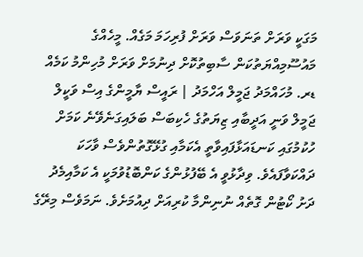މަގަކީ ވަރަށް ތަނަވަސް ވަރަށް ފުރިހަމަ މަގެއް. މީހެއްގެ މައުސޫމިއްޔަތުކަން ސާބިތުކޮށް ދިނުމަށް ވަރަށް މުހިންމު ކަމެއް
ޑރ. މުހައްމަދު ޖަމީލް އަހްމަދު | ރައީސް ޔާމީންގެ އިސް ވަކީލް
ޖަމީލް ވަނީ އަދީބާއި ޒިޔަތުގެ ހެކިބަސް ބަލައިގަނެވޭނެ ކަމަށް ހުކުމުގައި ކަނޑައަޅާފައިވާތީ އެކަމާއި ގުޅޭގޮތުންވެސް ވާހަކަ ދައްކަވާފައެވެ. ވިދާޅުވީ އެ ބޭފުޅުންގެ ކަންބޮޑުވުމަކީ އެ ކަމާއިމެދު ދަށު ކޯޓުން ގޮތެއް ނުނިންމާ ކުރިއަށް ދިއުމަށެވެ. ނަމަވެސް މިރޭގެ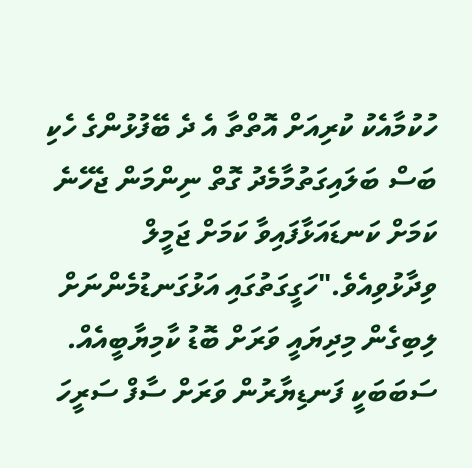ހުކުމާއެކު ކުރިއަށް އޮތްތާ އެ ދެ ބޭފުޅުންގެ ހެކި ބަސް ބަލައިގަތުމާމެދު ގޮތް ނިންމަން ޖެހޭނެ ކަމަށް ކަނޑައަޅާފައިވާ ކަމަށް ޖަމީލް ވިދާޅުވިއެވެ."ހަގީގަތުގައި އަޅުގަނޑުމެންނަށް ލިބިގެން މިދިޔައީ ވަރަށް ބޮޑު ކާމިޔާބީއެއް. ސަބަބަކީ ފަނޑިޔާރުން ވަރަށް ސާފް ސަރީހަ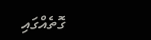ގޮތެއްގައި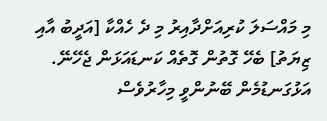މި މައްސަލަ ކުރިއަށްދާއިރު މި ދެ ހެއްކާ [އަދީބު އާއި ޒިޔަތު] ބެހޭ ގޮތުން ގޮތެއް ކަނޑައަޅަން ޖެހޭނޭ. އަޅުގަނޑުމެން ބޭނުންވީ މިހާރުވެސް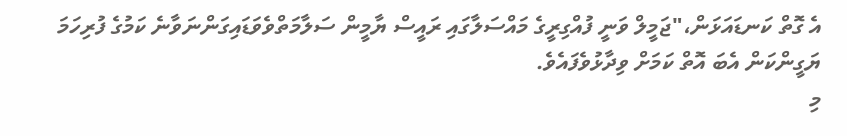އެ ގޮތް ކަނޑައަޅަން،"ޖަމީލް ވަނީ ފުއްގިރީގެ މައްސަލާގައި ރައީސް ޔާމީން ސަލާމަތްވެވަޑައިގަންނަވާނެ ކަމުގެ ފުރިހަމަ ޔަގީންކަން އެބަ އޮތް ކަމަށް ވިދާޅުވެފައެވެ.
މި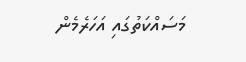މަސައްކަތުގައި އަހަރެމެން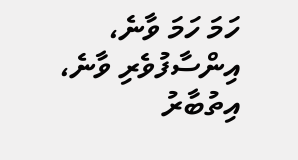ހަމަ ހަމަ ވާނެ، އިންސާފުވެރި ވާނެ، އިތުބާރު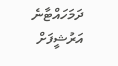ދަމަހައްޓާނެ
އަރުޝީފަށް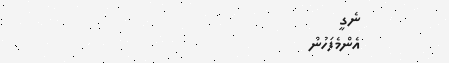ނެގީ
އެންމެފަހުން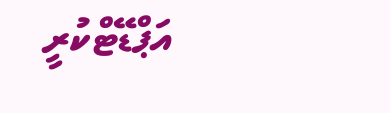އަޕްޑޭޓްކުރީ